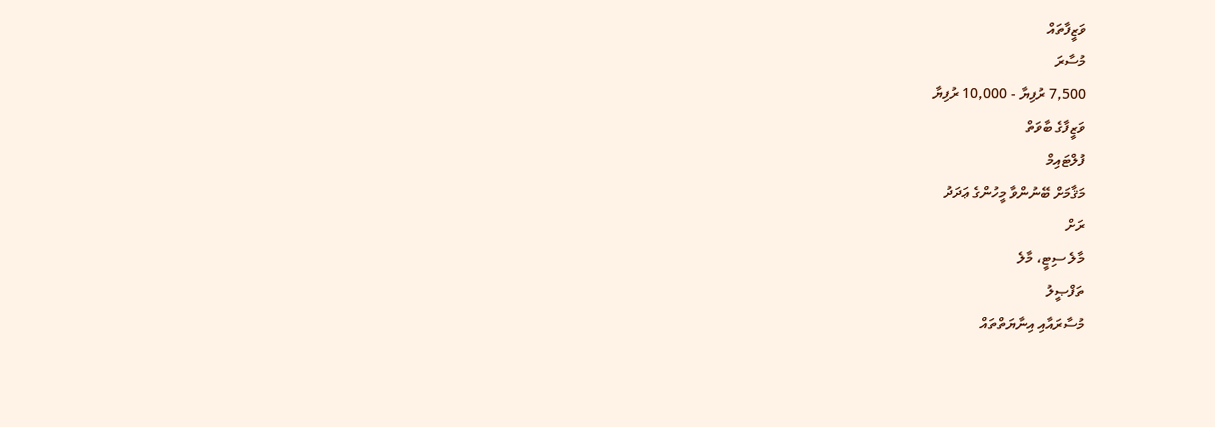ވަޒީފާތައް
މުސާރަ
7,500 ރުފިޔާ - 10,000 ރުފިޔާ
ވަޒީފާގެ ބާވަތް
ފުލްޓައިމް
މަޤާމަށް ބޭނުންވާ މީހުންގެ ޢަދަދު
ރަށް
މާލެ ސިޓީ، މާލެ
ތަފްޞީލު
މުސާރައާއި އިނާޔަތްތައް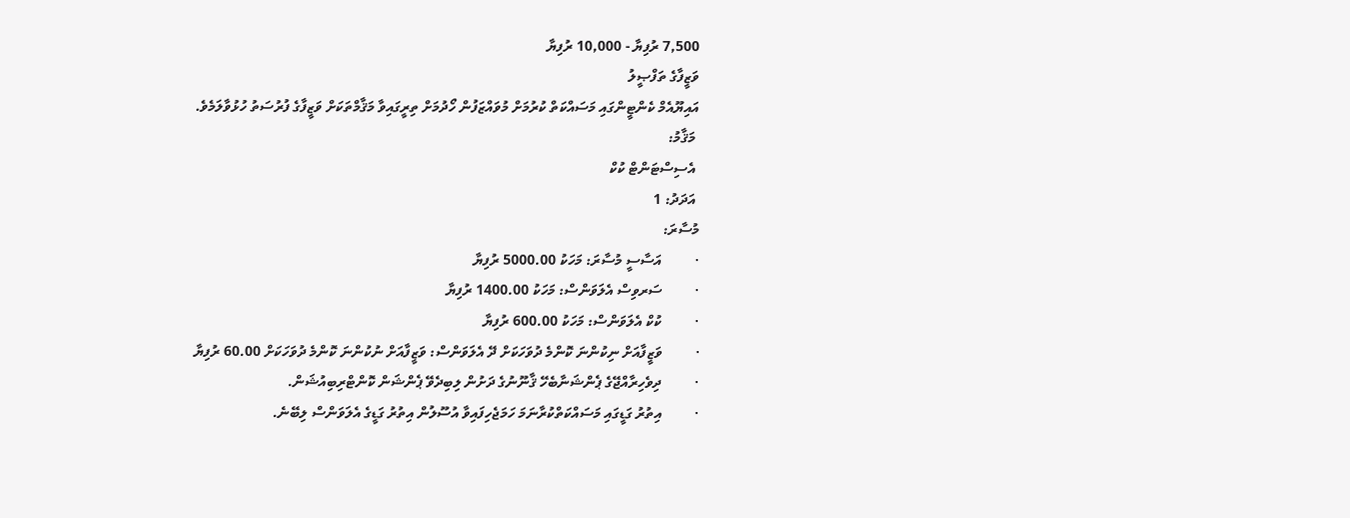7,500 ރުފިޔާ - 10,000 ރުފިޔާ
ވަޒީފާގެ ތަފްޞީލު
އައިޔޫއެމް ކެންޓީންގައި މަސައްކަތް ކުރުމަށް މުވައްޒަފުން ހޯދުމަށް ތިރީގައިވާ މަޤާމްތަކަށް ވަޒީފާގެ ފުރުސަތު ހުޅުވާލަމެވެ.
 މަޤާމު:
 އެސިސްޓަންޓް ކުކް
 އަދަދު: 1
މުސާރަ:
·         އަސާސީ މުސާރަ: މަހަކު 5000.00 ރުފިޔާ
·         ސަރވިސް އެލަވަންސް: މަހަކު 1400.00 ރުފިޔާ
·         ކުކް އެލަވަންސް: މަހަކު 600.00 ރުފިޔާ
·         ވަޒީފާއަށް ނިކުންނަ ކޮންމެ ދުވަހަކަށް ދޭ އެލަވަންސް: ވަޒީފާއަށް ނުކުންނަ ކޮންމެ ދުވަހަކަށް 60.00 ރުފިޔާ
·         ދިވެހިރާއްޖޭގެ ޕެންޝަނާބެހޭ ޤާނޫނުގެ ދަށުން ލިބިދެވޭ ޕެންޝަން ކޮންޓްރިބިއުޝަން.
·         އިތުރު ގަޑީގައި މަސައްކަތްކުރާނަމަ ހަމަޖެހިފައިވާ އުސޫލުން އިތުރު ގަޑީގެ އެލަވަންސް ލިބޭނެ.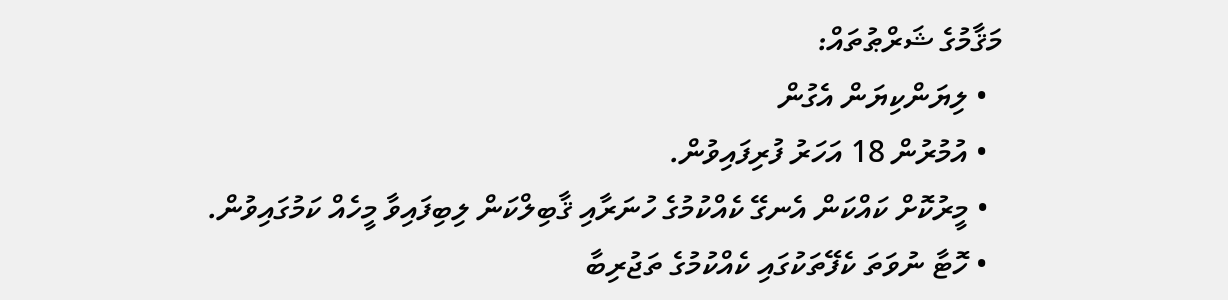މަޤާމުގެ ޝަރްޠުތައް:
  • ލިޔަންކިޔަން އެގުން
  • އުމުރުން 18 އަހަރު ފުރިފައިވުން.
  • މީރުކޮށް ކައްކަން އެނގޭ ކެއްކުމުގެ ހުނަރާއި ޤާބިލްކަން ލިބިފައިވާ މީހެއް ކަމުގައިވުން.
  • ހޮޓާ ނުވަތަ ކެފޭތަކުގައި ކެއްކުމުގެ ތަޖުރިބާ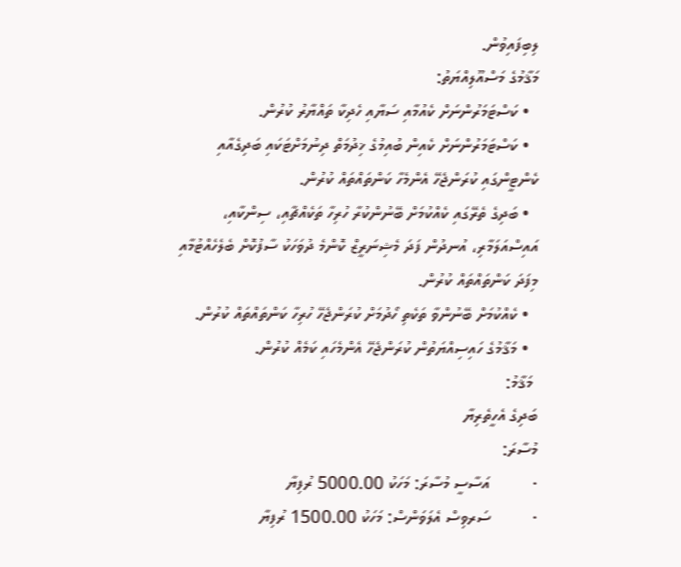ލިބިފައިވުން.
މަޤާމުގެ މަސްއޫލިއްޔަތު:
  • ކަސްޓަމަރުންނަށް ކެއުމާއި ސަޔާއި ހެދިކާ ތައްޔާރު ކުރުން.
  • ކަސްޓަމަރުންނަށް ކެއިން ބުއިމުގެ ޚިދުމަތް ދިނުމަށްޓަކައި ބަދިގެއާއި ކެންޓީންގައި ކުރަންޖެހޭ އެންމެހާ ކަންތައްތައް ކުރުން.
  • ބަދިގެ ތެރޭގައި ކެއްކުމަށް ބޭނުންކުރާ ހުރިހާ ތަކެއްޗާއި، ސިންކާއި، އައިސްއަލަމާރި، އުނދުން ފަދަ މެޝިނަރީޒް ކޮންމެ ދުވަހަކު ސާފުކޮށް ބެލެހެއްޓުމާއި މިފަދަ ކަންތައްތައް ކުރުން.
  • ކެއްކުމަށް ބޭނުންވާ ތަކެތި ހޯދުމަށް ކުރަންޖެހޭ ހުރިހާ ކަންތައްތައް ކުރުން.
  • މަޤާމުގެ ހައިސިއްޔަތުން ކުރަންޖެހޭ އެންމެހައި ކަމެއް ކުރުން.
 މަޤާމު:
ބަދިގެ އެހީތެރިޔާ
މުސާރަ:
·         އަސާސީ މުސާރަ: މަހަކު 5000.00 ރުފިޔާ
·         ސަރވިސް އެލަވަންސް: މަހަކު 1500.00 ރުފިޔާ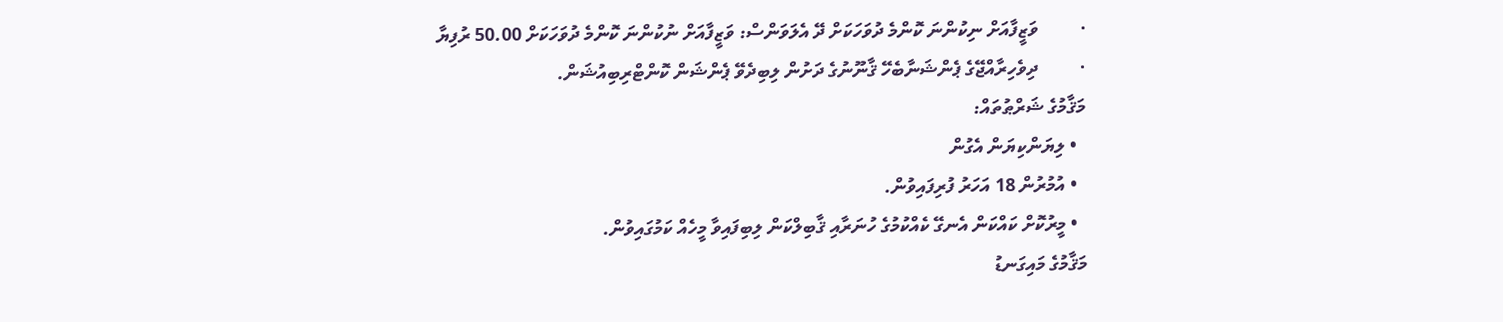·         ވަޒީފާއަށް ނިކުންނަ ކޮންމެ ދުވަހަކަށް ދޭ އެލަވަންސް: ވަޒީފާއަށް ނުކުންނަ ކޮންމެ ދުވަހަކަށް 50.00 ރުފިޔާ
·         ދިވެހިރާއްޖޭގެ ޕެންޝަނާބެހޭ ޤާނޫނުގެ ދަށުން ލިބިދެވޭ ޕެންޝަން ކޮންޓްރިބިއުޝަން.
މަޤާމުގެ ޝަރްޠުތައް:
  • ލިޔަންކިޔަން އެގުން
  • އުމުރުން 18 އަހަރު ފުރިފައިވުން.
  • މީރުކޮށް ކައްކަން އެނގޭ ކެއްކުމުގެ ހުނަރާއި ޤާބިލްކަން ލިބިފައިވާ މީހެއް ކަމުގައިވުން.
މަޤާމުގެ މައިގަނޑު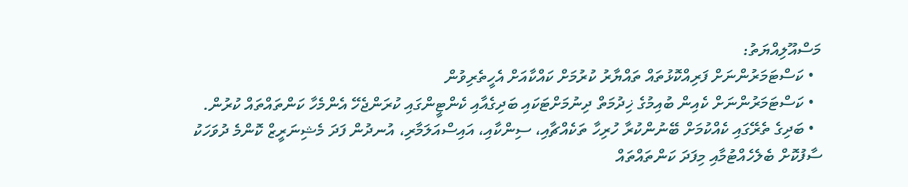މަސްއޫލިއްޔަތު:
  • ކަސްޓަމަރުންނަށް ފަރިއްކޮޅުތައް ތައްޔާރު ކުރުމަށް ކައްކާއަށް އެހީތެރިވުން
  • ކަސްޓަމަރުންނަށް ކެއިން ބުއިމުގެ ޚިދުމަތް ދިނުމަށްޓަކައި ބަދިގެއާއި ކެންޓީންގައި ކުރަންޖެހޭ އެންމެހާ ކަންތައްތައް ކުރުން.
  • ބަދިގެ ތެރޭގައި ކެއްކުމަށް ބޭނުންކުރާ ހުރިހާ ތަކެއްޗާއި، ސިންކާއި، އައިސްއަލަމާރި، އުނދުން ފަދަ މެޝިނަރީޒް ކޮންމެ ދުވަހަކު ސާފުކޮށް ބެލެހެއްޓުމާއި މިފަދަ ކަންތައްތައް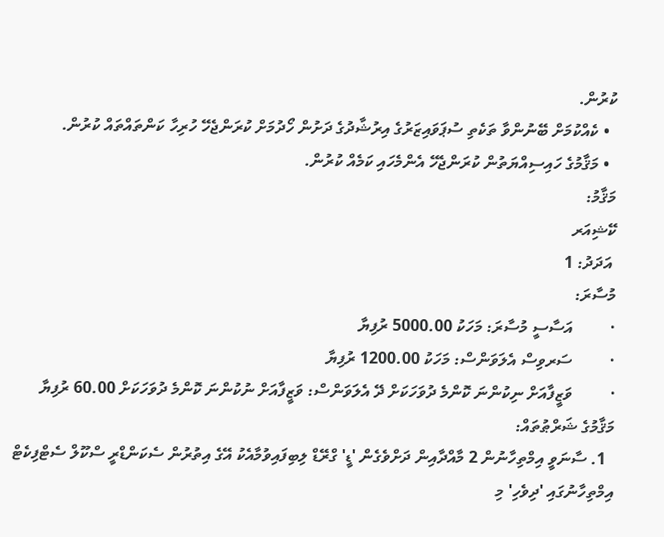ކުރުން.
  • ކެއްކުމަށް ބޭނުންވާ ތަކެތި ސުޕަވައިޒަރުގެ އިރުޝާދުގެ ދަށުން ހޯދުމަށް ކުރަންޖެހޭ ހުރިހާ ކަންތައްތައް ކުރުން.
  • މަޤާމުގެ ހައިސިއްޔަތުން ކުރަންޖެހޭ އެންމެހައި ކަމެއް ކުރުން.
މަޤާމު:
ކޭޝިއަރ
 އަދަދު: 1
މުސާރަ:
·         އަސާސީ މުސާރަ: މަހަކު 5000.00 ރުފިޔާ
·         ސަރވިސް އެލަވަންސް: މަހަކު 1200.00 ރުފިޔާ
·         ވަޒީފާއަށް ނިކުންނަ ކޮންމެ ދުވަހަކަށް ދޭ އެލަވަންސް: ވަޒީފާއަށް ނުކުންނަ ކޮންމެ ދުވަހަކަށް 60.00 ރުފިޔާ
މަޤާމުގެ ޝަރްޠުތައް:
  1. ސާނަވީ އިމްތިހާނުން 2 މާއްދާއިން ދަށްވެގެން 'ޑީ' ގްރޭޑް ލިބިފައިވުމާއެކު އޭގެ އިތުރުން ސެކަންޑްރީ ސްކޫލް ސެޓްފިކެޓް އިމްތިހާނުގައި 'ދިވެހި' މި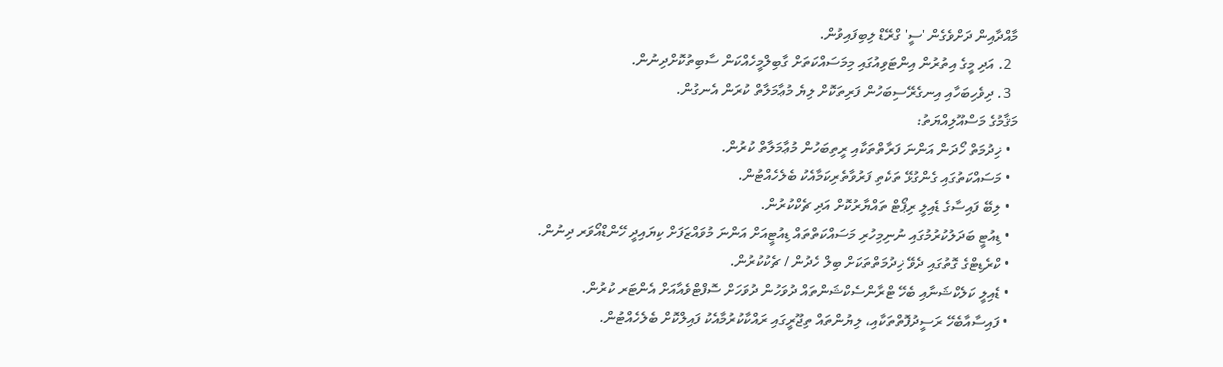މާއްދާއިން ދަށްވެގެން 'ސީ' ގްރޭޑް ލިބިފައިވުން.
  2. އަދި މީގެ އިތުރުން އިންޓަވިއުގައި މިމަސައްކަތަށް ގާބިލްމީހެއްކަން ސާބިތުކޮށްދިނުން.
  3. ދިވެހިބަހާއި އިނގެރޭސިބަހުން ފަރިތަކޮށް ލިޔެ މުޢާމަލާތް ކުރަން އެނގުން.
މަޤާމުގެ މަސްއޫލިއްޔަތު:
  • ޚިދުމަތް ހޯދަން އަންނަ ފަރާތްތަކާއި ރީތިބަހުން މުޢާމަލާތް ކުރުން.
  • މަސައްކަތުގައި ގެންގުޅޭ ތަކެތި ފަރުވާތެރިކަމާއެކު ބެލެހެއްޓުން.
  • ލިބޭ ފައިސާގެ ޑެއިލީ ރިޕޯޓް ތައްޔާރުކޮށް އަދި ޗެކްކުރުން.
  • ޑިއުޓީ ބަދަލުކުރުމުގައި ނުނިމިހުރި މަސައްކަތްތައް ޑިއުޓީއަށް އަންނަ މުވައްޒަފަށް ކިޔައިދީ ހޭންޑްއޯވަރ ދިނުން.
  • ކްރެޑިޓްގެ ގޮތުގައި ދެވޭ ޚިދުމަތްތަކަށް ބިލް ހެދުން / ޗެކުކުރުން.
  • ޑެއިލީ ކަލެކްޝަނާއި ބެހޭ ޓްރާންސެކްޝަންތައް ދުވަހުން ދުވަހަށް ސޮފްޓްވެއާއަށް އެންޓަރ ކުރުން.
  • ފައިސާއާބެހޭ ރަސީދުފޮތްތަކާއި، ލިޔުންތައް ތިޖޫރީގައި ރައްކާކުރުމާއެކު ފައިލްކޮށް ބެލެހެއްޓުން.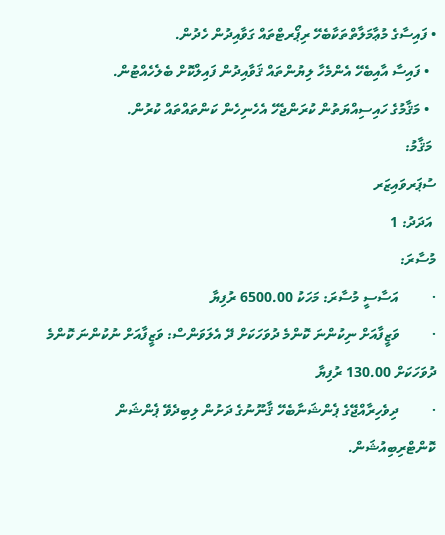• ފައިސާގެ މުޢާމަލާތްތަކާބެހޭ ރިޕޯރޓްތައް ގަވާއިދުން ހެދުން.
  • ފައިސާ އާއިބެހޭ އެންމެހާ ލިޔުންތައް ޤަވާއިދުން ފައިލްކޮށް ބެލެހެއްޓުން.
  • މަޤާމުގެ ހައިސިއްޔަތުން ކުރަންޖެހޭ އެހެނިހެން ކަންތައްތައް ކުރުން.
 މަޤާމު:
ސުޕަރވައިޒަރ
 އަދަދު: 1
މުސާރަ:
·         އަސާސީ މުސާރަ: މަހަކު 6500.00 ރުފިޔާ
·         ވަޒީފާއަށް ނިކުންނަ ކޮންމެ ދުވަހަކަށް ދޭ އެލަވަންސް: ވަޒީފާއަށް ނުކުންނަ ކޮންމެ ދުވަހަކަށް 130.00 ރުފިޔާ
·         ދިވެހިރާއްޖޭގެ ޕެންޝަނާބެހޭ ޤާނޫނުގެ ދަށުން ލިބިދެވޭ ޕެންޝަން ކޮންޓްރިބިއުޝަން.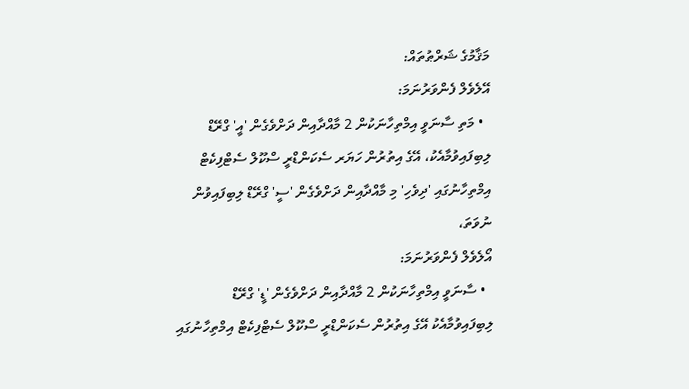މަޤާމުގެ ޝަރްޠުތައް:
އޭލެވެލް ފެންވަރުނަމަ:
  • މަތި ސާނަވީ އިމްތިހާނަކުން 2 މާއްދާއިން ދަށްވެގެން 'އީ' ގްރޭޑް ލިބިފައިވުމާއެކު، އޭގެ އިތުރުން ހަޔަރ ސެކަންޑްރީ ސްކޫލް ސެޓްފިކެޓް އިމްތިހާނުގައި 'ދިވެހި' މި މާއްދާއިން ދަށްވެގެން 'ސީ' ގްރޭޑް ލިބިފައިވުން ނުވަތަ،
އޯލެވެލް ފެންވަރުނަމަ:
  • ސާނަވީ އިމްތިހާނަކުން 2 މާއްދާއިން ދަށްވެގެން 'ޑީ' ގްރޭޑް ލިބިފައިވުމާއެކު އޭގެ އިތުރުން ސެކަންޑްރީ ސްކޫލް ސެޓްފިކެޓް އިމްތިހާނުގައި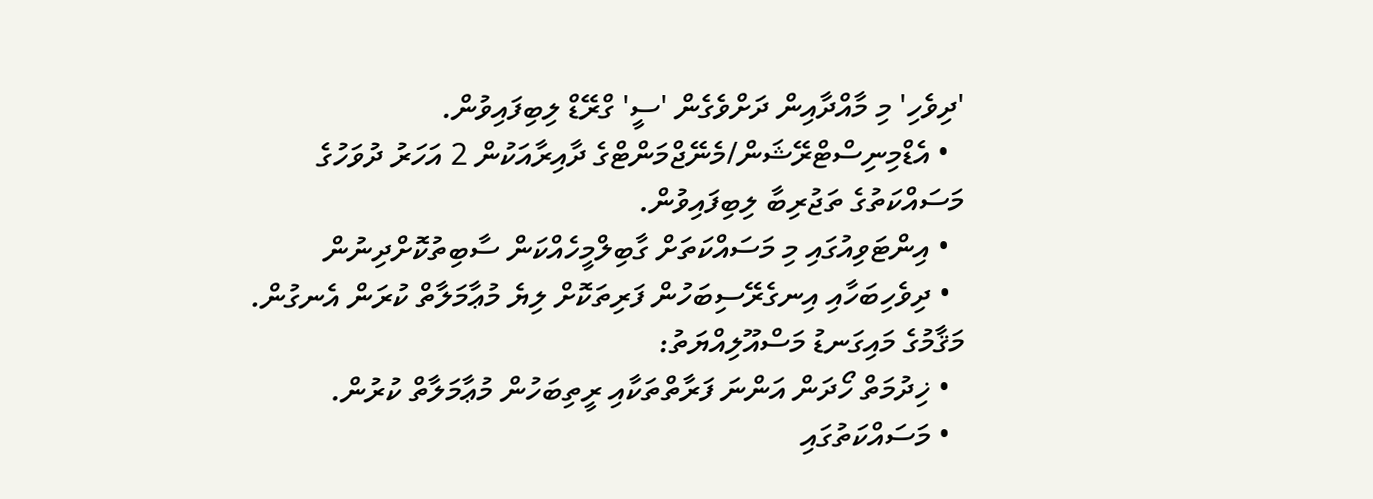'ދިވެހި' މި މާއްދާއިން ދަށްވެގެން 'ސީ' ގްރޭޑް ލިބިފައިވުން.
  • އެޑްމިނިސްޓްރޭޝަން/މެނޭޖްމަންޓްގެ ދާއިރާއަކުން 2 އަހަރު ދުވަހުގެ މަސައްކަތުގެ ތަޖުރިބާ ލިބިފައިވުން.
  • އިންޓަވިއުގައި މި މަސައްކަތަށް ގާބިލްމީހެއްކަން ސާބިތުކޮށްދިނުން
  • ދިވެހިބަހާއި އިނގެރޭސިބަހުން ފަރިތަކޮށް ލިޔެ މުޢާމަލާތް ކުރަން އެނގުން.
މަޤާމުގެ މައިގަނޑު މަސްއޫލިއްޔަތު:
  • ޚިދުމަތް ހޯދަން އަންނަ ފަރާތްތަކާއި ރީތިބަހުން މުޢާމަލާތް ކުރުން.
  • މަސައްކަތުގައި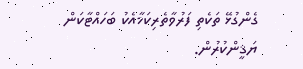ގެންގުޅޭ ތަކެތި ފަރުވާތެރިކަމާއެކު ބަހައްޓާކަން ޔަޤީންކުރުން.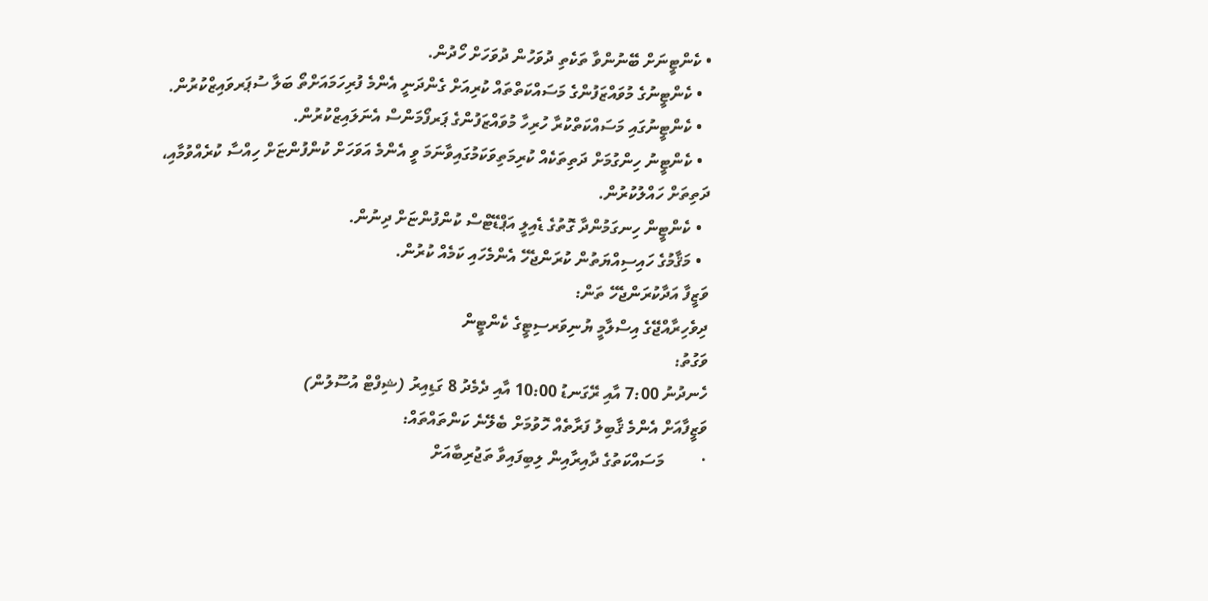• ކެންޓީނަށް ބޭނުންވާ ތަކެތި ދުވަހުން ދުވަހަށް ހޯދުން.
  • ކެންޓީނުގެ މުވައްޒަފުންގެ މަސައްކަތްތައް ކުރިއަށް ގެންދަނީ އެންމެ ފުރިހަމައަށްތޯ ބަލާ ސުޕަރވައިޒްކުރުން.
  • ކެންޓީނުގައި މަސައްކަތްކުރާ ހުރިހާ މުވައްޒަފުންގެ ޕަރފޯމަންސް އެނަލައިޒްކުރުން.
  • ކެންޓީނު ހިންގުމަށް ދަތިތަކެއް ކުރިމަތިވަކަމުގައިވާނަމަ ވީ އެންމެ އަވަހަށް ކުންފުންޏަށް ހިއްސާ ކުރެއްވުމާއި، ދަތިތަށް ހައްލުކުރުން.
  • ކެންޓީން ހިނގަމުންދާ ގޮތުގެ ޑެއިލީ އަޕްޑޭޓްސް ކުންފުންޏަށް ދިނުން.
  • މަޤާމުގެ ހައިސިއްޔަތުން ކުރަންޖެހޭ އެންމެހައި ކަމެއް ކުރުން.
ވަޒީފާ އަދާކުރަންޖެހޭ ތަން:
ދިވެހިރާއްޖޭގެ އިސްލާމީ ޔުނިވަރސިޓީގެ ކެންޓީން
ވަގުތު:
ހެނދުނު 7:00 އާއި ރޭގަނޑު 10:00 އާއި ދެމެދު 8 ގަޑިއިރު (ޝިފްޓް އުސޫލުން)
ވަޒީފާއަށް އެންމެ ޤާބިލު ފަރާތެއް ހޮވުމަށް ބެލޭނެ ކަންތައްތައް:
·         މަސައްކަތުގެ ދާއިރާއިން ލިބިފައިވާ ތަޖުރިބާއަށް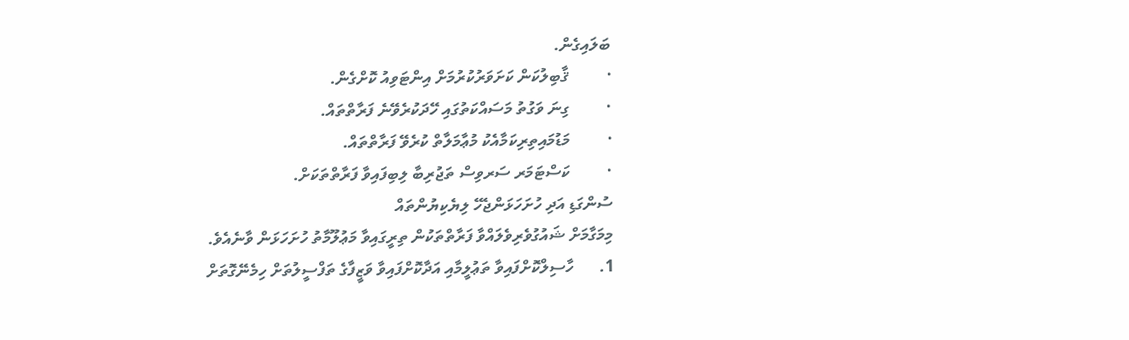ބަލައިގެން.
·         ޤާބިލުކަން ކަށަވަރުކުރުމަށް އިންޓަވިއު ކޮށްގެން.
·         ގިނަ ވަގުތު މަސައްކަތުގައި ހޭދަކުރެވޭނެ ފަރާތްތައް.
·         މަޑުމައިތިރިކަމާއެކު މުޢާމަލާތް ކުރެވޭ ފަރާތްތައް.
·         ކަސްޓަމަރ ސަރވިސް ތަޖުރިބާ ލިބިފައިވާ ފަރާތްތަކަށް.
ސުންގަޑި އަދި ހުށަހަޅަންޖެހޭ ލިޔެކިޔުންތައް
މިމަގާމަށް ޝައުގުވެރިވެލައްވާ ފަރާތްތަކުން ތިރީގައިވާ މަޢުލޫމާތު ހުށަހަޅަން ވާނެއެވެ.
1.      ހާސިލްކޮށްފައިވާ ތަޢުލީމާއި އަދާކޮށްފައިވާ ވަޒީފާގެ ތަފްސީލުތަށް ހިމެނޭގޮތަށް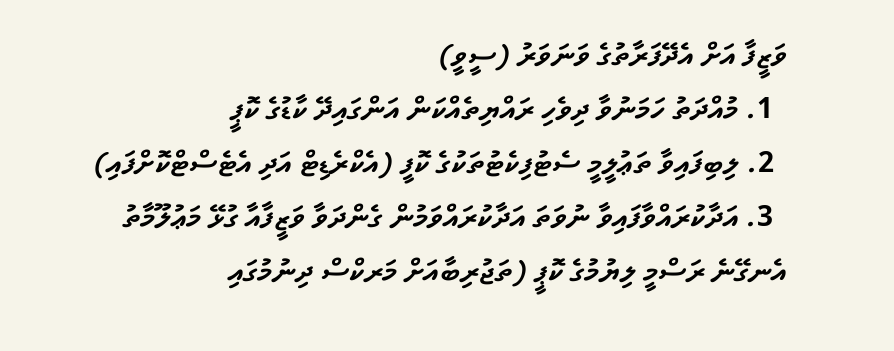ވަޒީފާ އަށް އެދޭފަރާތުގެ ވަނަވަރު (ސީވީ)
  1. މުއްދަތު ހަމަނުވާ ދިވެހި ރައްޔިތެއްކަން އަންގައިދޭ ކާޑުގެ ކޮޕީ
  2. ލިބިފައިވާ ތަޢުލީމީ ސެޓުފިކެޓުތަކުގެ ކޮފީ (އެކްރެޑިޓް އަދި އެޓެސްޓްކޮށްފައި)
  3. އަދާކުރައްވާފައިވާ ނުވަތަ އަދާކުރައްވަމުން ގެންދަވާ ވަޒީފާއާ ގުޅޭ މަޢުލޫމާތު އެނގޭނެ ރަސްމީ ލިޔުމުގެ ކޮޕީ (ތަޖުރިބާއަށް މަރކްސް ދިނުމުގައި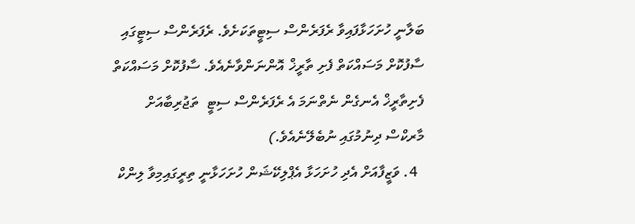ބަލާނީ ހުށަހަޅާފައިވާ ރެފަރެންސް ސިޓީތަކަށެވެ. ރެފަރެންސް ސިޓީގައި ސާފުކޮށް މަސައްކަތް ފެށި ތާރީޚް އޮންނަންވާނެއެވެ. ސާފުކޮށް މަސައްކަތް ފެށިތާރީޚް އެނގެން ނެތްނަމަ އެ ރެފަރެންސް ސިޓީ  ތަޖުރިބާއަށް  މާރކްސް ދިނުމުގައި ނުބެލޭނެއެވެ.)
  4. ވަޒީފާއަށް އެދި ހުށަހަޅާ އެޕްލިކޭޝަން ހުށަހަޅާނީ ތިރީގައިމިވާ ލިންކް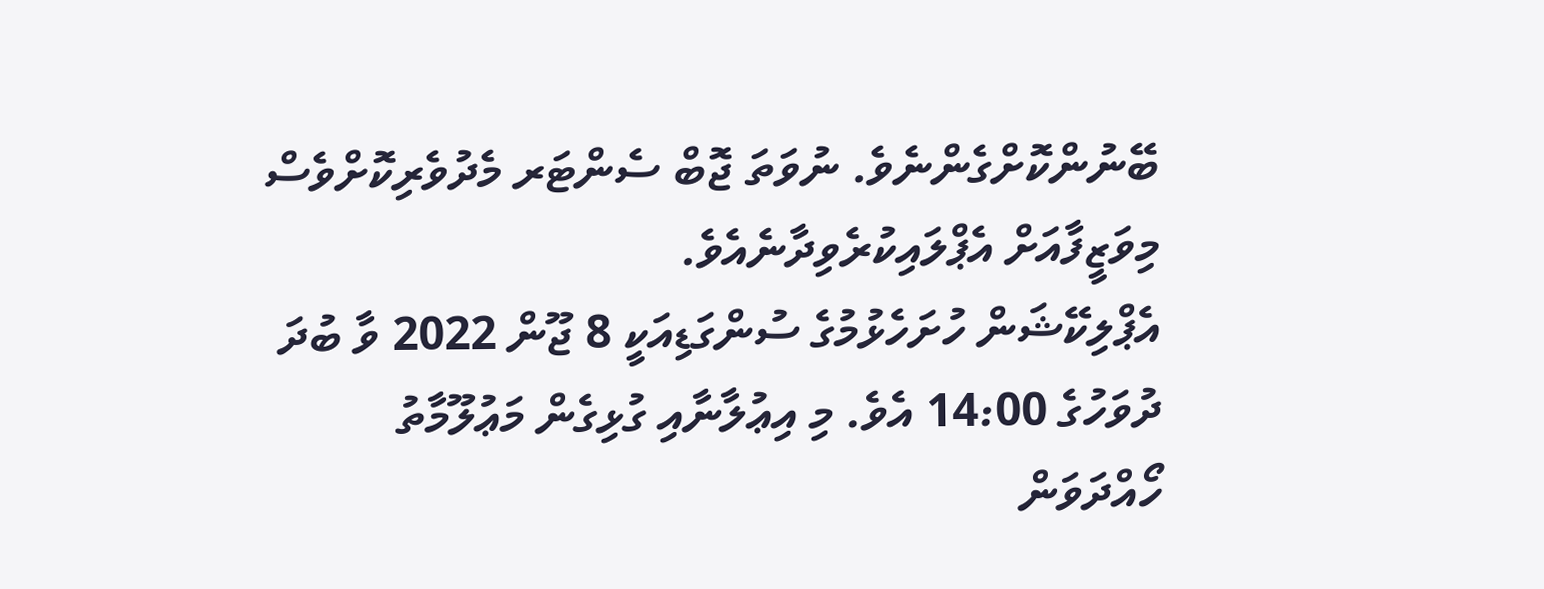ބޭނުންކޮށްގެންނެވެ. ނުވަތަ ޖޮބް ސެންޓަރ މެދުވެރިކޮށްވެސް މިވަޒީފާއަށް އެޕްލައިކުރެވިދާނެއެވެ.
އެޕްލިކޭޝަން ހުށަހެޅުމުގެ ސުންގަޑިއަކީ 8 ޖޫން 2022 ވާ ބުދަ ދުވަހުގެ 14:00 އެވެ. މި އިޢުލާނާއި ގުޅިގެން މަޢުލޫމާތު ހޯއްދަވަން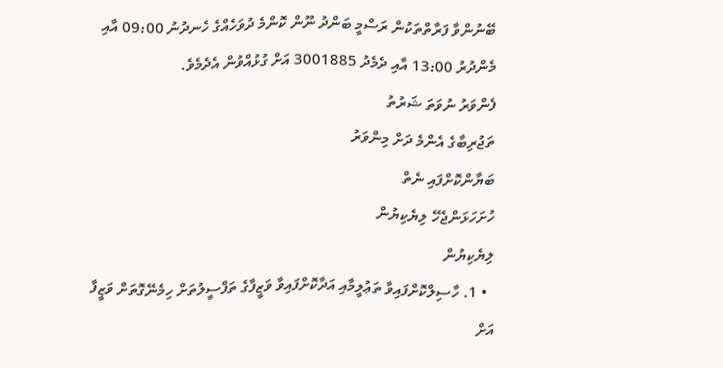ބޭނުންވާ ފަރާތްތަކުން ރަސްމީ ބަންދު ނޫން ކޮންމެ ދުވަހެއްގެ ހެނދުނު 09:00 އާއި މެންދުރު 13:00 އާއި ދެމެދު 3001885 އަށް ގުޅުއްވުން އެދެމެވެ.
ފެންވަރު ނުވަތަ ޝަރުތު
ތަޖުރިބާގެ އެންމެ ދަށް މިންވަރު
ބަޔާންކޮށްފައި ނެތް
ހުށަހަޅަންޖެހޭ ލިޔެކިޔުން
ލިޔެކިޔުން
  • 1. ހާސިލްކޮށްފައިވާ ތަޢުލީމާއި އަދާކޮށްފައިވާ ވަޒީފާގެ ތަފްސީލުތަށް ހިމެނޭގޮތަށް ވަޒީފާ އަށް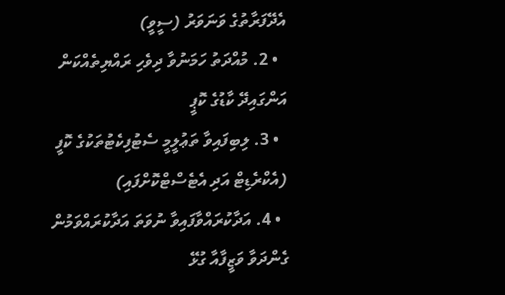އެދޭފަރާތުގެ ވަނަވަރު (ސީވީ)
  • 2. މުއްދަތު ހަމަނުވާ ދިވެހި ރައްޔިތެއްކަން އަންގައިދޭ ކާޑުގެ ކޮޕީ
  • 3. ލިބިފައިވާ ތަޢުލީމީ ސެޓުފިކެޓުތަކުގެ ކޮފީ (އެކްރެޑިޓް އަދި އެޓެސްޓްކޮށްފައި)
  • 4. އަދާކުރައްވާފައިވާ ނުވަތަ އަދާކުރައްވަމުން ގެންދަވާ ވަޒީފާއާ ގުޅޭ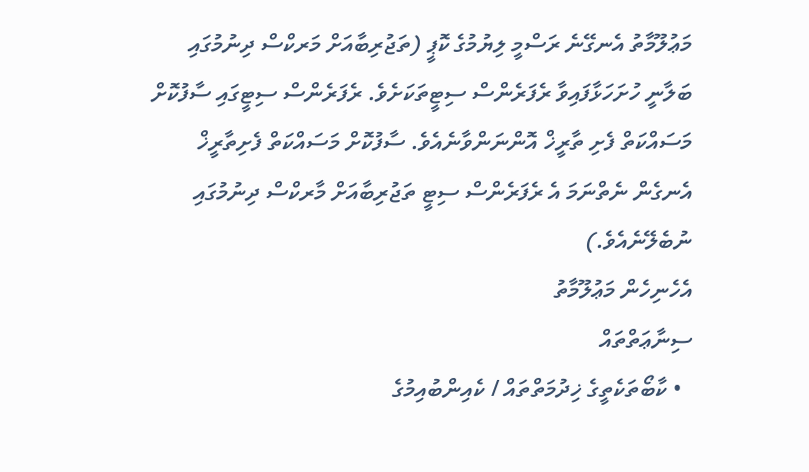މަޢުލޫމާތު އެނގޭނެ ރަސްމީ ލިޔުމުގެ ކޮޕީ (ތަޖުރިބާއަށް މަރކްސް ދިނުމުގައި ބަލާނީ ހުށަހަޅާފައިވާ ރެފަރެންސް ސިޓީތަކަށެވެ. ރެފަރެންސް ސިޓީގައި ސާފުކޮށް މަސައްކަތް ފެށި ތާރީޚް އޮންނަންވާނެއެވެ. ސާފުކޮށް މަސައްކަތް ފެށިތާރީޚް އެނގެން ނެތްނަމަ އެ ރެފަރެންސް ސިޓީ ތަޖުރިބާއަށް މާރކްސް ދިނުމުގައި ނުބެލޭނެއެވެ.)
އެހެނިހެން މަޢުލޫމާތު
ސިނާޢަތްތައް
  • ކާބޯތަކެތީގެ ޚިދުމަތްތައް / ކެއިންބުއިމުގެ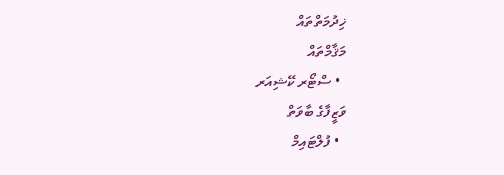ޚިދުމަތްތައް
މަޤާމްތައް
  • ސްޓޯރ ކޭޝިއަރ
ވަޒީފާގެ ބާވަތް
  • ފުލްޓައިމް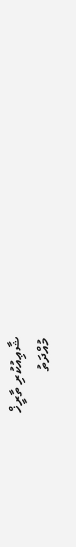ޝާޢިއުކުރި ތާރީޚް
މުއްދަތު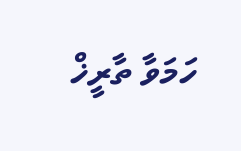ހަމަވާ ތާރީޚް